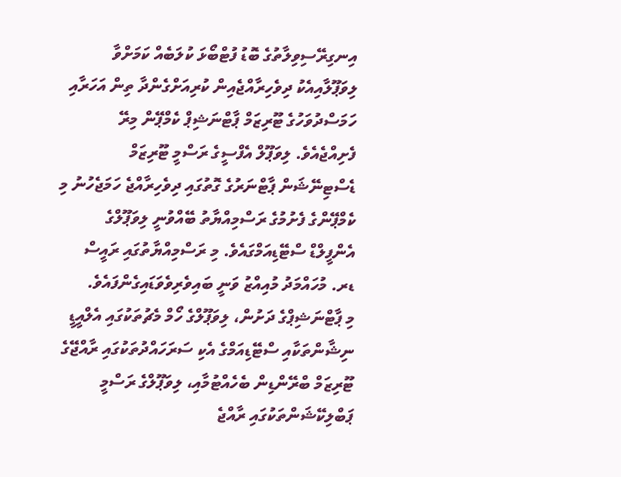އިނގިރޭސިވިލާތުގެ ބޮޑު ފުޓްބޯޅަ ކުލަބެއް ކަމަށްވާ ލިވަޕޫލާއިއެކު ދިވެހިރާއްޖެއިން ކުރިއަށްގެންދާ ތިން އަހަރާއި ހަމަސްދުވަހުގެ ޓޫރިޒަމް ޕާޓްނަޝިޕް ކެމްޕޭން މިރޭ ފެށިއްޖެއެވެ. ލިވަޕޫލް އެފްސީގެ ރަސްމީ ޓޫރިޒަމް ޑެސްޓިނޭޝަން ޕާޓްނަރުގެ ގޮތުގައި ދިވެހިރާއްޖެ ހަމަޖެހުނު މި ކެމްޕޭންގެ ފެށުމުގެ ރަސްމިއްޔާތު ބޭއްވުނީ ލިވަޕޫލްގެ އެންފީލްޑް ސްޓޭޑިއަމްގައެވެ. މި ރަސްމިއްޔާތުގައި ރައީސް ޑރ. މުހައްމަދު މުއިއްޒު ވަނީ ބައިވެރިވެވަޑައިގެންފައެވެ.
މި ޕާޓްނަޝިޕްގެ ދަށުން، ލިވަޕޫލްގެ ހޯމް މެޗުތަކުގައި އެލްއީޑީ ނިޝާންތަކާއި ސްޓޭޑިއަމްގެ އެކި ސަރަހައްދުތަކުގައި ރާއްޖޭގެ ޓޫރިޒަމް ބްރޭންޑިން ބެހެއްޓުމާއި، ލިވަޕޫލްގެ ރަސްމީ ޕަބްލިކޭޝަންތަކުގައި ރާއްޖެ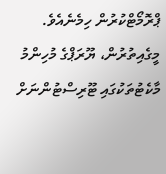ޕްރޮމޯޓްކުރުން ހިމެނެއެވެ. މީގެއިތުރުން، ޔޫރަޕްގެ މުހިންމު މާކެޓުތަކުގައި ޓޫރިސްޓުންނަށް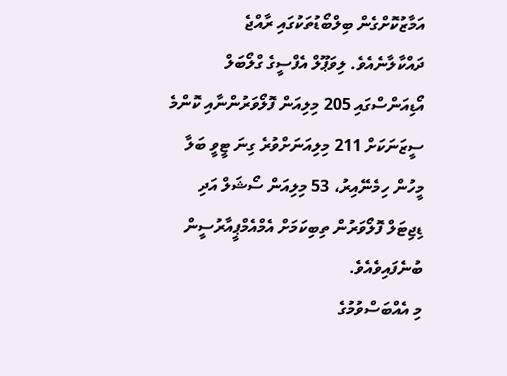އަމާޒުކޮށްގެން ބިލްބޯޑުތަކުގައި ރާއްޖެ ދައްކާލާނެއެވެ. ލިވަޕޫލް އެފްސީގެ ގްލޯބަލް އޯޑިއަންސްގައި 205 މިލިއަން ފޮލޯވަރުންނާއި ކޮންމެ ސީޒަނަކަށް 211 މިލިއަނަށްވުރެ ގިނަ ޓީވީ ބަލާ މީހުން ހިމެނޭއިރު، 53 މިލިއަން ސޯޝަލް އަދި ޑިޖިޓަލް ފޮލޯވަރުން ތިބިކަމަށް އެމްއެމްޕީއާރުސީން ބުނެފައިވެއެވެ.
މި އެއްބަސްވުމުގެ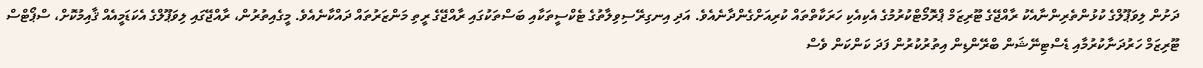ދަށުން ލިވަޕޫލްގެ ކުޅުންތެރިންނާއެކު ރާއްޖޭގެ ޓޫރިޒަމް ޕްރޮމޯޓްކުރުމުގެ އެކިއެކި ހަރަކާތްތައް ކުރިއަށްގެންދާނެއެވެ. އަދި އިނގިރޭސިވިލާތުގެ ޓެކްސީތަކާއި ބަސްތަކުގައި ރާއްޖޭގެ ރީތި މަންޒަރުތައް ދައްކާނެއެވެ. މީގެއިތުރުން، ރާއްޖޭގައި ލިވަޕޫލްގެ އެކަޑަމީއެއް ޤާއިމުކޮށް، ސްޕޯޓްސް ޓޫރިޒަމް ހަރުދަނާކުރުމާއި ޑެސްޓިނޭޝަން ބްރޭންޑިން އިތުރުކުރުން ފަދަ ކަންކަން ވެސް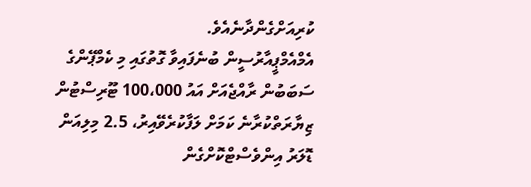ކުރިއަށްގެންދާނެއެވެ.
އެމްއެމްޕީއާރުސީން ބުނެފައިވާ ގޮތުގައި މި ކެމްޕޭންގެ ސަބަބުން ރާއްޖެއަށް އައު 100،000 ޓޫރިސްޓުން ޒިޔާރަތްކުރާނެ ކަމަށް ލަފާކުރެވޭއިރު، 2.5 މިލިއަން ޑޮލަރު އިންވެސްޓްކޮށްގެން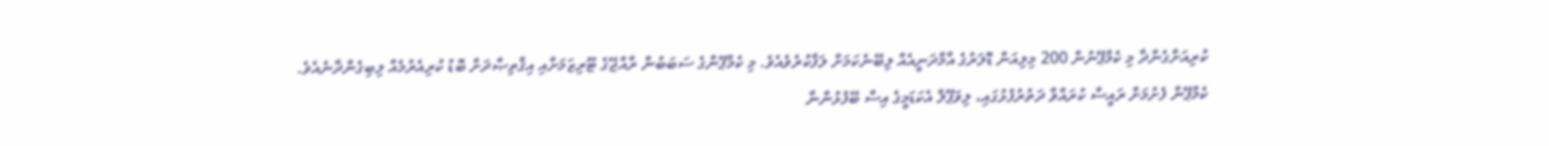ކުރިއަށްގެންދާ މި ކެމްޕޭނުން 200 މިލިއަން ޑޮލަރުގެ އާމްދަނީއެއް ލިބޭނެކަމަށް ލަފާކުރެވެއެވެ. މި ކެމްޕޭންގެ ސަބަބުން ރާއްޖޭގެ ޓޫރިޒަމަށާއި އިޤްތިޞާދަށް ބޮޑު ކުރިއެރުމެއް ލިބިގެންދާނެއެވެ.
ކެމްޕޭން ފެށުމަށް ރައީސް ކުރައްވާ ދަތުރުފުޅުގައި، ލިވަޕޫލް އެކަޑަމީގެ އިސް ބޭފުޅުންނާ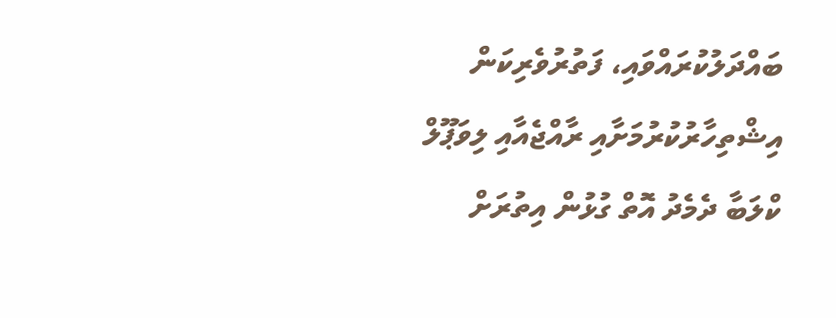ބައްދަލުކުރައްވައި، ފަތުރުވެރިކަން އިޝްތިހާރުކުރުމަށާއި ރާއްޖެއާއި ލިވަޕޫލް ކްލަބާ ދެމެދު އޮތް ގުޅުން އިތުރަށް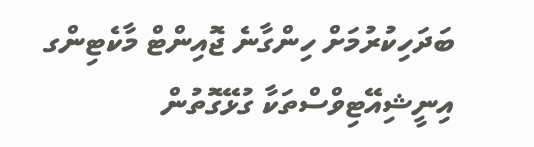ބަދަހިކުރުމަށް ހިންގާނެ ޖޮއިންޓް މާކެޓިންގ އިނީޝިއޭޓިވްސްތަކާ ގުޅޭގޮތުން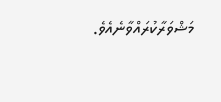މަޝްވަރާކުރައްވާނެއެވެ.